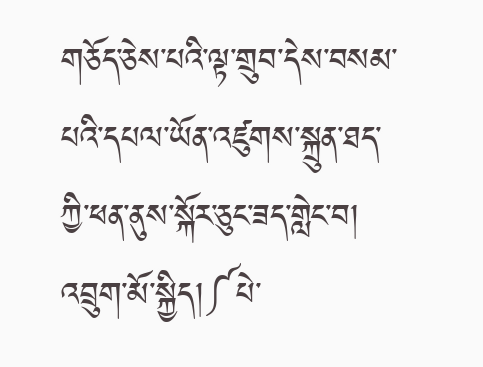གཅོད་ཅེས་པའི་ལྟ་གྲུབ་དེས་བསམ་པའི་དཔལ་ཡོན་འཛུགས་སྐྲུན་ཐད་ཀྱི་ཕན་ནུས་སྐོར་ཅུང་ཟད་གླེང་བ།
འབྲུག་མོ་སྐྱིད།༼པེ་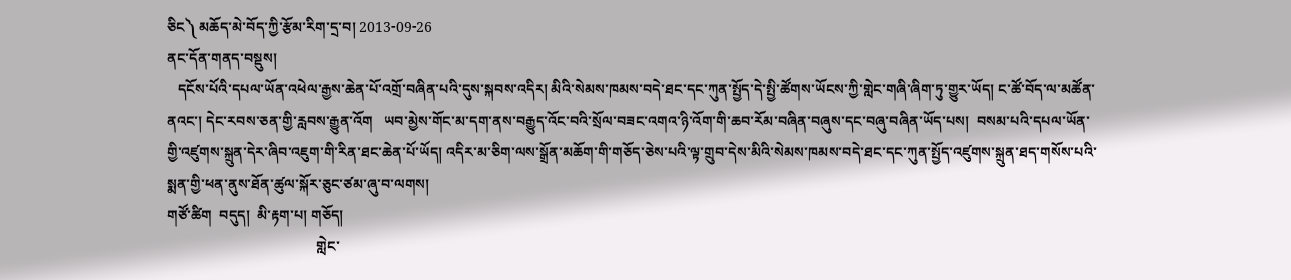ཅིང༽ མཆོད་མེ་བོད་ཀྱི་རྩོམ་རིག་དྲ་བ། 2013-09-26
ནང་དོན་གནད་བསྡུས།
   དངོས་པོའི་དཔལ་ཡོན་འཕེལ་རྒྱས་ཆེན་པོ་འགྲོ་བཞིན་པའི་དུས་སྐབས་འདིར། མིའི་སེམས་ཁམས་བདེ་ཐང་དང་ཀུན་སྤྱོད་དེ་སྤྱི་ཚོགས་ཡོངས་ཀྱི་གླེང་གཞི་ཞིག་ཏུ་གྱུར་ཡོད། ང་ཚོ་བོད་ལ་མཚོན་ནའང་། དེང་རབས་ཅན་གྱི་རླབས་རྒྱུན་འོག   ཡབ་མྱེས་གོང་མ་དག་ནས་བརྒྱུད་འོང་བའི་སྲོལ་བཟང་འགའ་ཉི་འོག་གི་ཆབ་རོམ་བཞིན་བཞུས་དང་བཞུ་བཞིན་ཡོད་པས།  བསམ་པའི་དཔལ་ཡོན་གྱི་འཛུགས་སྐྲུན་དེར་ཞིབ་འཇུག་གི་རིན་ཐང་ཆེན་པོ་ཡོད། འདིར་མ་ཅིག་ལས་སྒྲོན་མཆོག་གི་གཅོད་ཅེས་པའི་ལྟ་གྲུབ་དེས་མིའི་སེམས་ཁམས་བདེ་ཐང་དང་ཀུན་སྤྱོད་འཛུགས་སྐྲུན་ཐད་གསོས་པའི་སྨན་གྱི་ཕན་ནུས་ཐོན་ཚུལ་སྐོར་ཅུང་ཙམ་ཞུ་བ་ལགས།
གཙོ་ཚིག  བདུད།  མི་རྟག་པ། གཅོད།
                                         གླེང་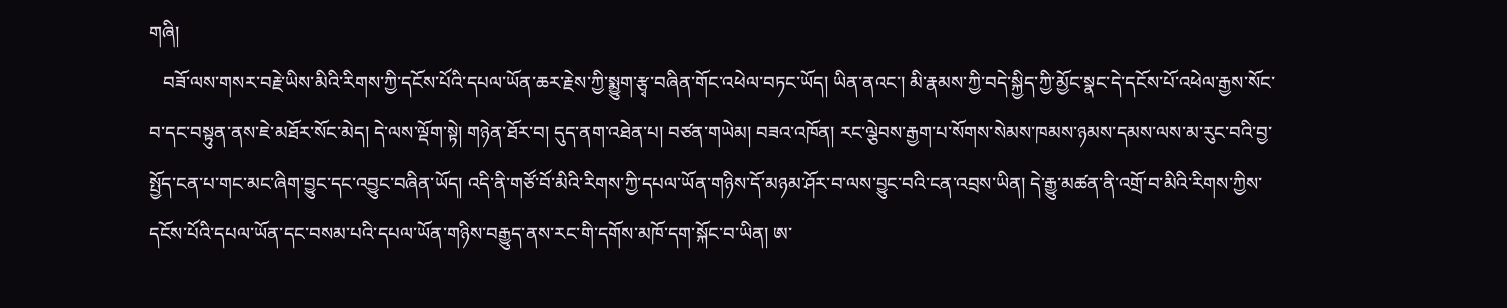གཞི།
   བཟོ་ལས་གསར་བརྗེ་ཡིས་མིའི་རིགས་ཀྱི་དངོས་པོའི་དཔལ་ཡོན་ཆར་རྗེས་ཀྱི་སྨྱུག་རྩྭ་བཞིན་གོང་འཕེལ་བཏང་ཡོད། ཡིན་ནའང་། མི་རྣམས་ཀྱི་བདེ་སྐྱིད་ཀྱི་མྱོང་སྣང་དེ་དངོས་པོ་འཕེལ་རྒྱས་སོང་བ་དང་བསྟུན་ནས་ཇེ་མཐོར་སོང་མེད། དེ་ལས་ལྡོག་སྟེ། གཉེན་ཐོར་བ། དུད་ནག་འཐེན་པ། བཙན་གཡེམ། བཟའ་འཁོན། རང་ལྕེབས་རྒྱག་པ་སོགས་སེམས་ཁམས་ཉམས་དམས་ལས་མ་རུང་བའི་བྱ་སྤྱོད་ངན་པ་གང་མང་ཞིག་བྱུང་དང་འབྱུང་བཞིན་ཡོད། འདི་ནི་གཙོ་བོ་མིའི་རིགས་ཀྱི་དཔལ་ཡོན་གཉིས་དོ་མཉམ་ཤོར་བ་ལས་བྱུང་བའི་ངན་འབྲས་ཡིན། དེ་རྒྱུ་མཚན་ནི་འགྲོ་བ་མིའི་རིགས་ཀྱིས་དངོས་པོའི་དཔལ་ཡོན་དང་བསམ་པའི་དཔལ་ཡོན་གཉིས་བརྒྱུད་ནས་རང་གི་དགོས་མཁོ་དག་སྐོང་བ་ཡིན། ཨ་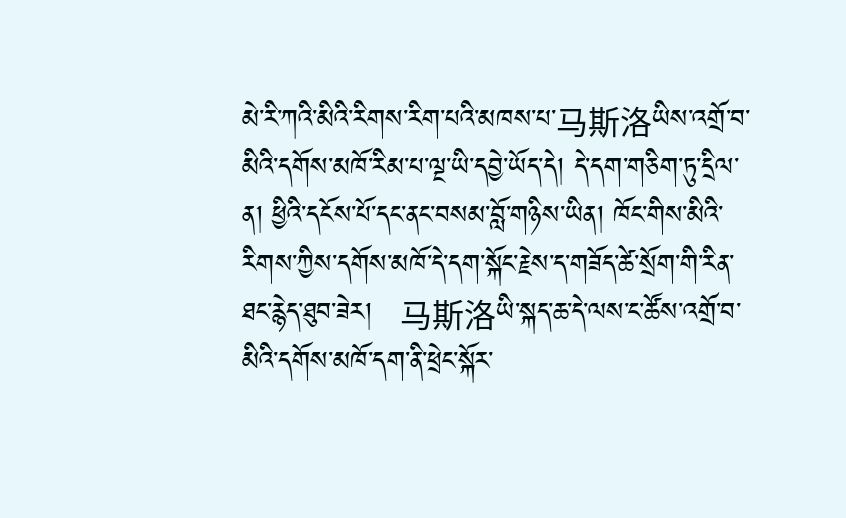མེ་རི་ཀའི་མིའི་རིགས་རིག་པའི་མཁས་པ་马斯洛ཡིས་འགྲོ་བ་མིའི་དགོས་མཁོ་རིམ་པ་ལྔ་ཡི་དབྱེ་ཡོད་དེ། དེ་དག་གཅིག་ཏུ་དྲིལ་ན། ཕྱིའི་དངོས་པོ་དང་ནང་བསམ་བློ་གཉིས་ཡིན། ཁོང་གིས་མིའི་རིགས་ཀྱིས་དགོས་མཁོ་དེ་དག་སྐོང་རྗེས་ད་གཟོད་ཚེ་སྲོག་གི་རིན་ཐང་རྙེད་ཐུབ་ཟེར།   马斯洛ཡི་སྐད་ཆ་དེ་ལས་ང་ཚོས་འགྲོ་བ་མིའི་དགོས་མཁོ་དག་ནི་ཕྲེང་སྐོར་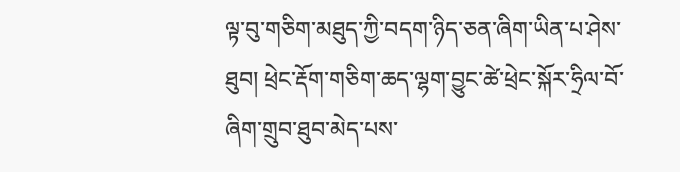ལྟ་བུ་གཅིག་མཐུད་ཀྱི་བདག་ཉིད་ཅན་ཞིག་ཡིན་པ་ཤེས་ཐུབ། ཕྲེང་རྡོག་གཅིག་ཆད་ལྷག་བྱུང་ཚེ་ཕྲེང་སྐོར་ཧྲིལ་བོ་ཞིག་གྲུབ་ཐུབ་མེད་པས་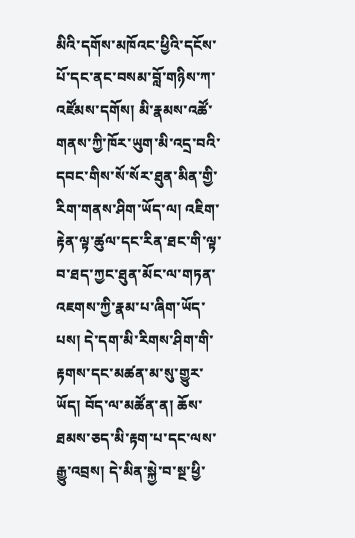མིའི་དགོས་མཁོའང་ཕྱིའི་དངོས་པོ་དང་ནང་བསམ་བློ་གཉིས་ཀ་འཛོམས་དགོས། མི་རྣམས་འཚོ་གནས་ཀྱི་ཁོར་ཡུག་མི་འདྲ་བའི་དབང་གིས་སོ་སོར་ཐུན་མིན་གྱི་རིག་གནས་ཤིག་ཡོད་ལ། འཇིག་རྟེན་ལྟ་ཚུལ་དང་རིན་ཐང་གི་ལྟ་བ་ཐད་ཀྱང་ཐུན་མོང་ལ་གཏན་འཇགས་ཀྱི་རྣམ་པ་ཞིག་ཡོད་པས། དེ་དག་མི་རིགས་ཤིག་གི་རྟགས་དང་མཚན་མ་སུ་གྱུར་ཡོད། བོད་ལ་མཚོན་ན། ཆོས་ཐམས་ཅད་མི་རྟག་པ་དང་ལས་རྒྱུ་འབྲས། དེ་མིན་སྐྱེ་བ་སྔ་ཕྱི་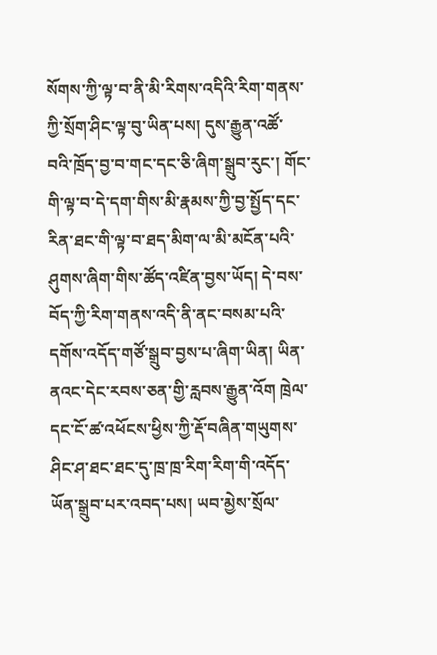སོགས་ཀྱི་ལྟ་བ་ནི་མི་རིགས་འདིའི་རིག་གནས་ཀྱི་སྲོག་ཤིང་ལྟ་བུ་ཡིན་པས། དུས་རྒྱུན་འཚོ་བའི་ཁྲོད་བྱ་བ་གང་དང་ཅི་ཞིག་སྒྲུབ་རུང་། གོང་གི་ལྟ་བ་དེ་དག་གིས་མི་རྣམས་ཀྱི་བྱ་སྤྱོད་དང་རིན་ཐང་གི་ལྟ་བ་ཐད་མིག་ལ་མི་མངོན་པའི་ཤུགས་ཞིག་གིས་ཚོད་འཛིན་བྱས་ཡོད། དེ་བས་བོད་ཀྱི་རིག་གནས་འདི་ནི་ནང་བསམ་པའི་དགོས་འདོད་གཙོ་སྒྲུབ་བྱས་པ་ཞིག་ཡིན། ཡིན་ནའང་དེང་རབས་ཅན་གྱི་རླབས་རྒྱུན་འོག ཁྲེལ་དང་ངོ་ཚ་འཕོངས་ཕྱིས་ཀྱི་རྡོ་བཞིན་གཡུགས་ཤིང་ཤ་ཐང་ཐང་དུ་ཁྲ་ཁྲ་རིག་རིག་གི་འདོད་ཡོན་སྒྲུབ་པར་འབད་པས། ཡབ་མྱེས་སྲོལ་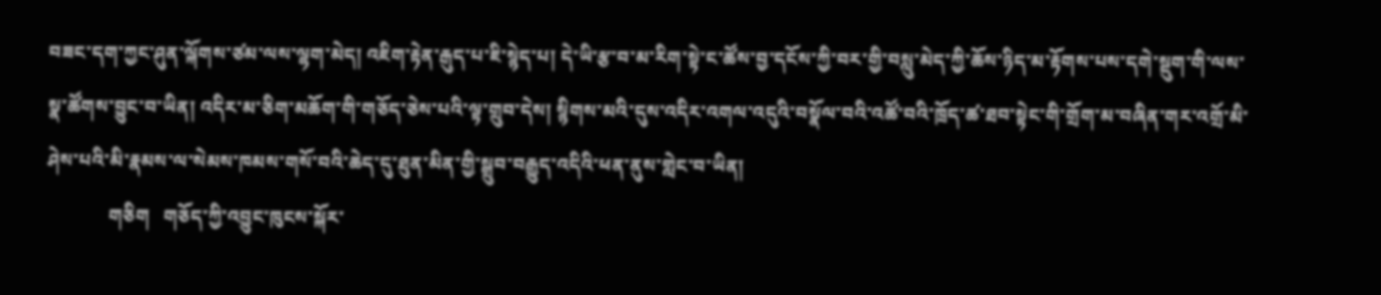བཟང་དག་ཀྱང་ཤུན་ལྐོགས་ཙམ་ལས་ལྷག་མེད། འཇིག་རྟེན་རྒུད་པ་ཇི་སྙེད་པ། དེ་ཡི་རྩ་བ་མ་རིག་སྟེ་ང་ཚོས་བྱ་དངོས་ཀྱི་བར་གྱི་བསླུ་མེད་ཀྱི་ཆོས་ཉིད་མ་རྟོགས་པས་དགེ་སྡུག་གི་ལས་སྣ་ཚོགས་བྱུང་བ་ཡིན། འདིར་མ་ཅིག་མཆོག་གི་གཅོད་ཅེས་པའི་ལྟ་གྲུབ་དེས། སྙིགས་མའི་དུས་འདིར་འགལ་འདུའི་བསྣོལ་བའི་འཚོ་བའི་ཁྲོད་ཚ་ཐབ་སྟེང་གི་གྲོག་མ་བཞིན་གར་འགྲོ་མི་ཤེས་པའི་མི་རྣམས་ལ་སེམས་ཁམས་གསོ་བའི་ཆེད་དུ་ཐུན་མིན་གྱི་སྒྲུབ་བརྒྱུད་འདིའི་ཕན་ནུས་གླེང་བ་ཡིན།
             གཅིག   གཅོད་ཀྱི་འབྱུང་ཁུངས་སྐོར་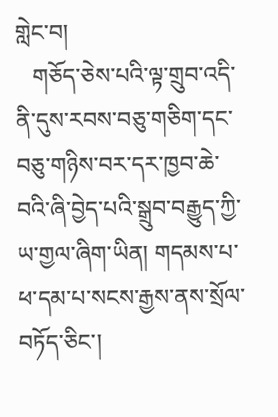གླེང་བ།
   གཅོད་ཅེས་པའི་ལྟ་གྲུབ་འདི་ནི་དུས་རབས་བཅུ་གཅིག་དང་བཅུ་གཉིས་བར་དར་ཁྱབ་ཆེ་བའི་ཞི་བྱེད་པའི་སྒྲུབ་བརྒྱུད་ཀྱི་ཡ་གྱལ་ཞིག་ཡིན། གདམས་པ་ཕ་དམ་པ་སངས་རྒྱས་ནས་སྲོལ་བཏོད་ཅིང་།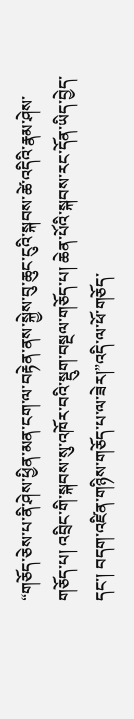“གཅོད་ཅེས་པ་ནི་ཤེས་ཕྱིན་མན་ངག་ལ་བརྟེན་ནས་སྐྱེས་བུ་ཆུང་ངུའི་སྐབས་ཚེ་འདིའི་རྣམ་ཤེས་གཅོད་པ། འབྲིང་གི་སྐབས་སུ་འཁོར་བའི་སྡུག་བསྔལ་གཅོད་པ། ཆེན་པོའི་སྐབས་རང་དོན་ཡིད་བྱེད་དང་། བདག་འཛིན་གཉིས་གཅོད་པ་ལ་ཟེར།”འདི་ལ་ཕོ་གཅོད་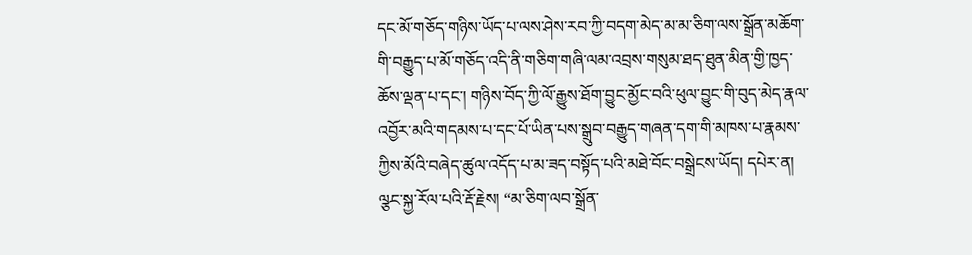དང་མོ་གཅོད་གཉིས་ཡོད་པ་ལས་ཤེས་རབ་ཀྱི་བདག་མེད་མ་མ་ཅིག་ལས་སྒྲོན་མཆོག་གི་བརྒྱུད་པ་མོ་གཅོད་འདི་ནི་གཅིག་གཞི་ལམ་འབྲས་གསུམ་ཐད་ཐུན་མིན་གྱི་ཁྱད་ཆོས་ལྡན་པ་དང་། གཉིས་བོད་ཀྱི་ལོ་རྒྱུས་ཐོག་བྱུང་མྱོང་བའི་ཕུལ་བྱུང་གི་བུད་མེད་རྣལ་འབྱོར་མའི་གདམས་པ་དང་པོ་ཡིན་པས་སྒྲུབ་བརྒྱུད་གཞན་དག་གི་མཁས་པ་རྣམས་ཀྱིས་མོའི་བཞེད་ཚུལ་འདོད་པ་མ་ཟད་བསྟོད་པའི་མཐེ་བོང་བསྒྲེངས་ཡོད། དཔེར་ན། ལྩང་སྐྱ་རོལ་པའི་རྡོ་རྗེས། “མ་ཅིག་ལབ་སྒྲོན་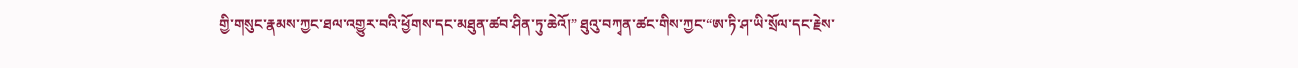གྱི་གསུང་རྣམས་ཀྱང་ཐལ་འགྱུར་བའི་ཕྱོགས་དང་མཐུན་ཚབ་ཤིན་ཏུ་ཆེའོ།” ཐུའུ་བཀྭན་ཚང་གིས་ཀྱང་“ཨ་ཏི་ཤ་ཡི་སྲོལ་དང་རྗེས་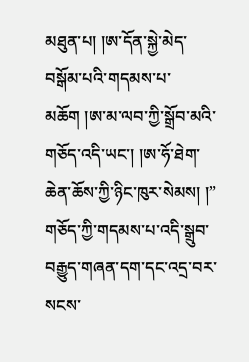མཐུན་པ། །ཨ་དོན་སྐྱེ་མེད་བསྒོམ་པའི་གདམས་པ་མཆོག །ཨ་མ་ལབ་ཀྱི་སྒྲོབ་མའི་གཅོད་འདི་ཡང་། །ཨ་ཧོ་ཐེག་ཆེན་ཆོས་ཀྱི་ཉིང་ཁུར་སེམས། །” གཅོད་ཀྱི་གདམས་པ་འདི་སྒྲུབ་བརྒྱུད་གཞན་དག་དང་འདྲ་བར་སངས་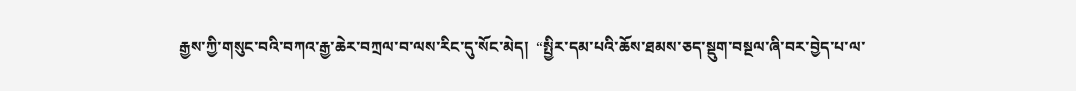རྒྱས་ཀྱི་གསུང་བའི་བཀའ་རྒྱ་ཆེར་བཀྲལ་བ་ལས་རིང་དུ་སོང་མེད།  “སྤྱིར་དམ་པའི་ཆོས་ཐམས་ཅད་སྡུག་བསྔལ་ཞི་བར་བྱེད་པ་ལ་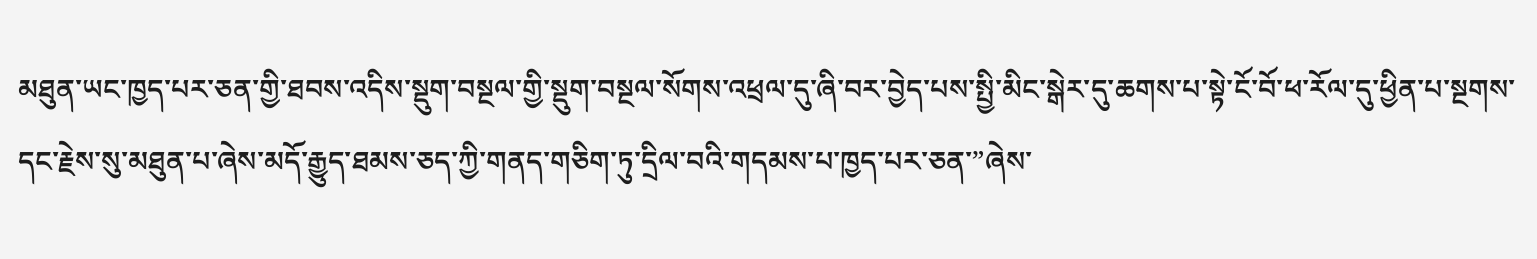མཐུན་ཡང་ཁྱད་པར་ཅན་གྱི་ཐབས་འདིས་སྡུག་བསྔལ་གྱི་སྡུག་བསྔལ་སོགས་འཕྲལ་དུ་ཞི་བར་བྱེད་པས་སྤྱི་མིང་སྒེར་དུ་ཆགས་པ་སྟེ་ངོ་བོ་ཕ་རོལ་དུ་ཕྱིན་པ་སྔགས་དང་རྗེས་སུ་མཐུན་པ་ཞེས་མདོ་རྒྱུད་ཐམས་ཅད་ཀྱི་གནད་གཅིག་ཏུ་དྲིལ་བའི་གདམས་པ་ཁྱད་པར་ཅན་”ཞེས་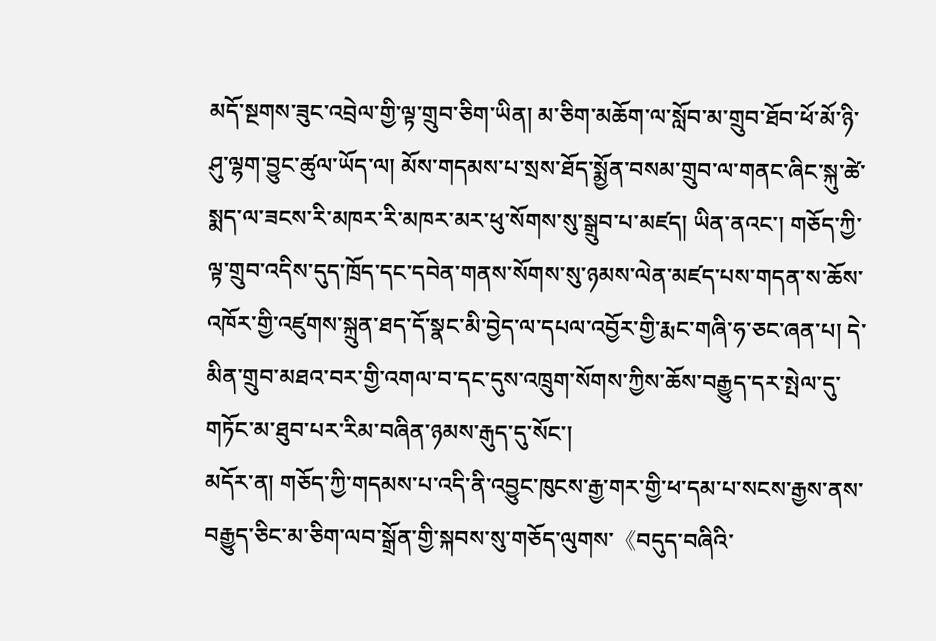མདོ་སྔགས་ཟུང་འབྲེལ་གྱི་ལྟ་གྲུབ་ཅིག་ཡིན། མ་ཅིག་མཆོག་ལ་སློབ་མ་གྲུབ་ཐོབ་ཕོ་མོ་ཉི་ཤུ་ལྷག་བྱུང་ཚུལ་ཡོད་ལ། མོས་གདམས་པ་སྲས་ཐོད་སྨྱོན་བསམ་གྲུབ་ལ་གནང་ཞིང་སྐུ་ཚེ་སྨད་ལ་ཟངས་རི་མཁར་རི་མཁར་མར་ཕུ་སོགས་སུ་སྒྲུབ་པ་མཛད། ཡིན་ནའང་། གཅོད་ཀྱི་ལྟ་གྲུབ་འདིས་དུད་ཁྲོད་དང་དབེན་གནས་སོགས་སུ་ཉམས་ལེན་མཛད་པས་གདན་ས་ཆོས་འཁོར་གྱི་འཛུགས་སྐྲུན་ཐད་དོ་སྣང་མི་བྱེད་ལ་དཔལ་འབྱོར་གྱི་རྨང་གཞི་ཧ་ཅང་ཞན་པ། དེ་མིན་གྲུབ་མཐའ་བར་གྱི་འགལ་བ་དང་དུས་འཁྲུག་སོགས་ཀྱིས་ཆོས་བརྒྱུད་དར་སྤེལ་དུ་གཏོང་མ་ཐུབ་པར་རིམ་བཞིན་ཉམས་རྒུད་དུ་སོང་།
མདོར་ན། གཅོད་ཀྱི་གདམས་པ་འདི་ནི་འབྱུང་ཁུངས་རྒྱ་གར་གྱི་ཕ་དམ་པ་སངས་རྒྱས་ནས་བརྒྱུད་ཅིང་མ་ཅིག་ལབ་སྒྲོན་གྱི་སྐབས་སུ་གཅོད་ལུགས་《བདུད་བཞིའི་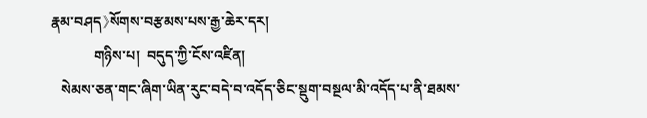རྣམ་བཤད》སོགས་བརྩམས་པས་རྒྱ་ཆེར་དར།
            གཉིས་པ།  བདུད་ཀྱི་ངོས་འཛིན།
   སེམས་ཅན་གང་ཞིག་ཡིན་རུང་བདེ་བ་འདོད་ཅིང་སྡུག་བསྔལ་མི་འདོད་པ་ནི་ཐམས་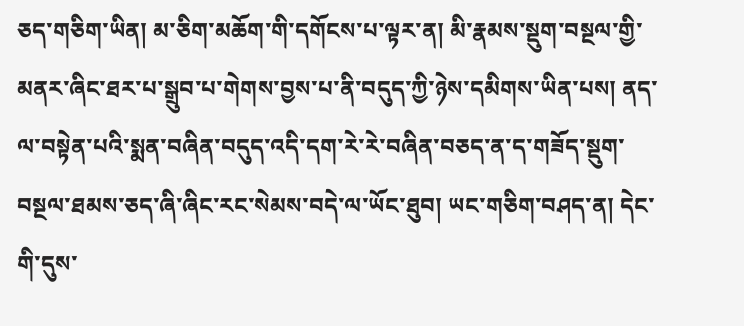ཅད་གཅིག་ཡིན། མ་ཅིག་མཆོག་གི་དགོངས་པ་ལྟར་ན། མི་རྣམས་སྡུག་བསྔལ་གྱི་མནར་ཞིང་ཐར་པ་སྒྲུབ་པ་གེགས་བྱས་པ་ནི་བདུད་ཀྱི་ཉེས་དམིགས་ཡིན་པས། ནད་ལ་བསྟེན་པའི་སྨན་བཞིན་བདུད་འདི་དག་རེ་རེ་བཞིན་བཅད་ན་ད་གཟོད་སྡུག་བསྔལ་ཐམས་ཅད་ཞི་ཞིང་རང་སེམས་བདེ་ལ་ཡོང་ཐུབ། ཡང་གཅིག་བཤད་ན། དེང་གི་དུས་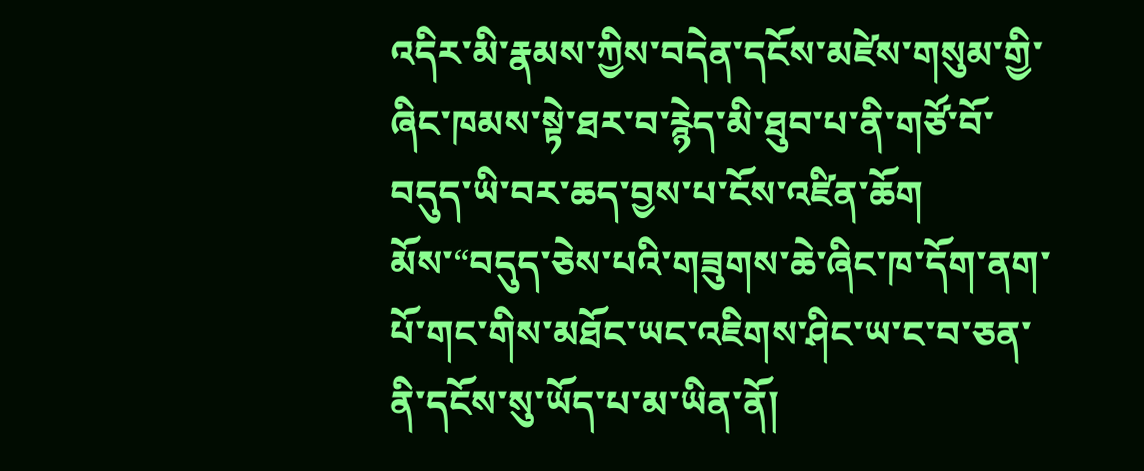འདིར་མི་རྣམས་ཀྱིས་བདེན་དངོས་མཛེས་གསུམ་གྱི་ཞིང་ཁམས་སྟེ་ཐར་བ་རྙེད་མི་ཐུབ་པ་ནི་གཙོ་བོ་བདུད་ཡི་བར་ཆད་བྱས་པ་ངོས་འཛིན་ཆོག མོས་“བདུད་ཅེས་པའི་གཟུགས་ཆེ་ཞིང་ཁ་དོག་ནག་པོ་གང་གིས་མཐོང་ཡང་འཇིགས་ཤིང་ཡ་ང་བ་ཅན་ནི་དངོས་སུ་ཡོད་པ་མ་ཡིན་ནོ།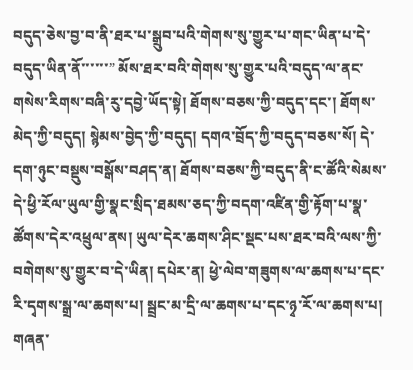བདུད་ཅེས་བྱ་བ་ནི་ཐར་པ་སྒྲུབ་པའི་གེགས་སུ་གྱུར་པ་གང་ཡིན་པ་དེ་བདུད་ཡིན་ནོ་་་་་་” མོས་ཐར་བའི་གེགས་སུ་གྱུར་པའི་བདུད་ལ་ནང་གསེས་རིགས་བཞི་རུ་དབྱེ་ཡོད་སྟེ། ཐོགས་བཅས་ཀྱི་བདུད་དང་། ཐོགས་མེད་ཀྱི་བདུད། སྙེམས་བྱེད་ཀྱི་བདུད། དགའ་བྲོད་ཀྱི་བདུད་བཅས་སོ། དེ་དག་ཉུང་བསྡུས་བསྒོས་བཤད་ན། ཐོགས་བཅས་ཀྱི་བདུད་ནི་ང་ཚོའི་སེམས་དེ་ཕྱི་རོལ་ཡུལ་གྱི་སྣང་སྲིད་ཐམས་ཅད་ཀྱི་བདག་འཛིན་གྱི་རྟོག་པ་སྣ་ཚོགས་དེར་འཕྲུལ་ནས། ཡུལ་དེར་ཆགས་ཤིང་སྡང་པས་ཐར་བའི་ལས་ཀྱི་བགེགས་སུ་གྱུར་བ་དེ་ཡིན། དཔེར་ན། ཕྱེ་ལེབ་གཟུགས་ལ་ཆགས་པ་དང་རི་དྭགས་སྒྲ་ལ་ཆགས་པ། སྦྲང་མ་དྲི་ལ་ཆགས་པ་དང་ཉྭ་རོ་ལ་ཆགས་པ། གཞན་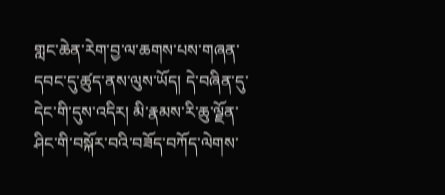གླང་ཆེན་རེག་བྱ་ལ་ཆགས་པས་གཞན་དབང་དུ་ཚུད་ནས་ལུས་ཡོད། དེ་བཞིན་དུ་དེང་གི་དུས་འདིར། མི་རྣམས་རི་ཆུ་ལྗོན་ཤིང་གི་བསྐོར་བའི་བཟོད་བཀོད་ལེགས་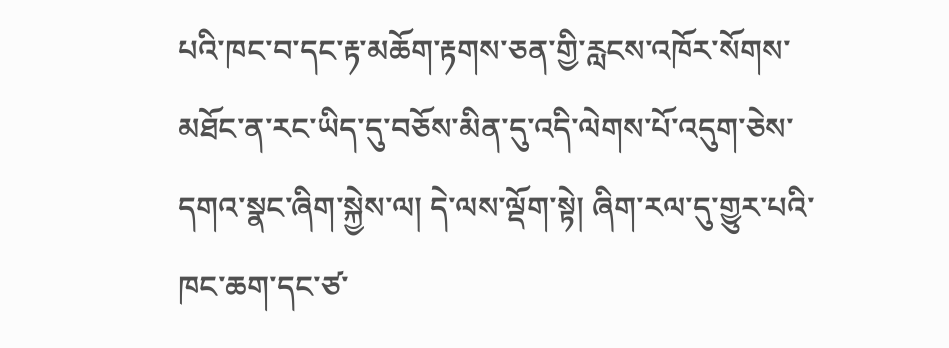པའི་ཁང་བ་དང་རྟ་མཆོག་རྟགས་ཅན་གྱི་རླངས་འཁོར་སོགས་མཐོང་ན་རང་ཡིད་དུ་བཅོས་མིན་དུ་འདི་ལེགས་པོ་འདུག་ཅེས་དགའ་སྣང་ཞིག་སྐྱེས་ལ། དེ་ལས་ལྡོག་སྟེ། ཞིག་རལ་དུ་གྱུར་པའི་ཁང་ཆག་དང་ཙ་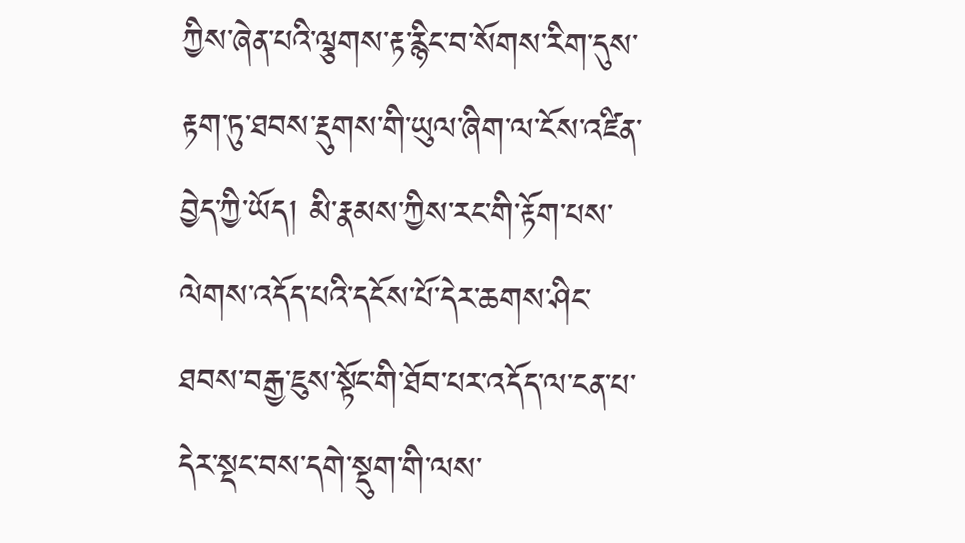ཀྱིས་ཞེན་པའི་ལྕགས་རྟ་རྙིང་བ་སོགས་རིག་དུས་རྟག་ཏུ་ཐབས་རྡུགས་གི་ཡུལ་ཞིག་ལ་ངོས་འཛིན་བྱེད་ཀྱི་ཡོད། མི་རྣམས་ཀྱིས་རང་གི་རྟོག་པས་ལེགས་འདོད་པའི་དངོས་པོ་དེར་ཆགས་ཤིང་ཐབས་བརྒྱ་ཇུས་སྟོང་གི་ཐོབ་པར་འདོད་ལ་ངན་པ་དེར་སྡང་བས་དགེ་སྡུག་གི་ལས་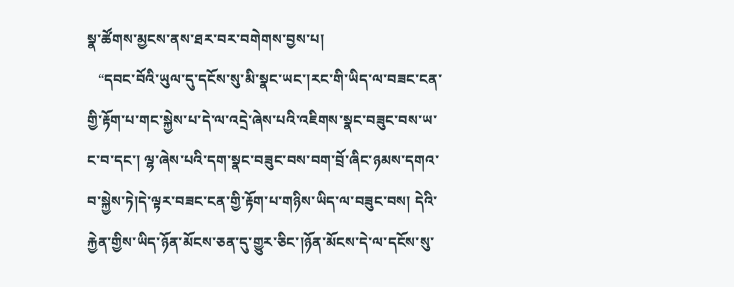སྣ་ཚོགས་མྱངས་ནས་ཐར་བར་བགེགས་བྱས་པ།
   “དབང་བོའི་ཡུལ་དུ་དངོས་སུ་མི་སྣང་ཡང་།རང་གི་ཡིད་ལ་བཟང་ངན་གྱི་རྟོག་པ་གང་སྐྱེས་པ་དེ་ལ་འདྲེ་ཞེས་པའི་འཇིགས་སྣང་བཟུང་བས་ཡ་ང་བ་དང་། ལྷ་ཞེས་པའི་དག་སྣང་བཟུང་བས་བག་བྲོ་ཞིང་ཉམས་དགའ་བ་སྐྱེས་ཏེ།དེ་ལྟར་བཟང་ངན་གྱི་རྟོག་པ་གཉིས་ཡིད་ལ་བཟུང་བས། དེའི་རྐྱེན་གྱིས་ཡིད་ཉོན་མོངས་ཅན་དུ་གྱུར་ཅིང་།ཉོན་མོངས་དེ་ལ་དངོས་སུ་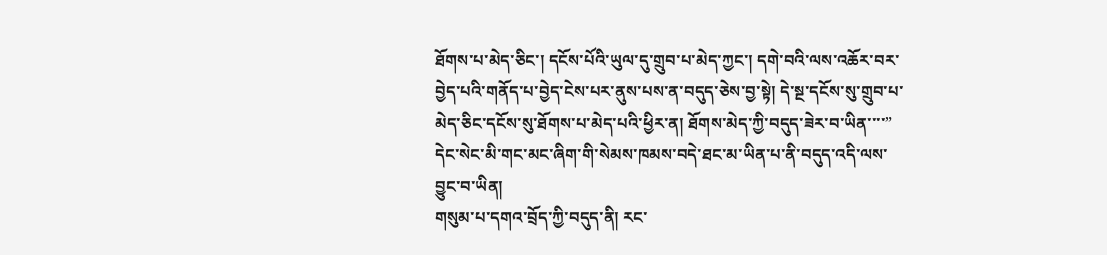ཐོགས་པ་མེད་ཅིང་། དངོས་པོའི་ཡུལ་དུ་གྲུབ་པ་མེད་ཀྱང་། དགེ་བའི་ལས་འཆོར་བར་བྱེད་པའི་གནོད་པ་བྱེད་ངེས་པར་ནུས་པས་ན་བདུད་ཅེས་བྱ་སྟེ། དེ་སྔ་དངོས་སུ་གྲུབ་པ་མེད་ཅིང་དངོས་སུ་ཐོགས་པ་མེད་པའི་ཕྱིར་ན། ཐོགས་མེད་ཀྱི་བདུད་ཟེར་བ་ཡིན་་་་” དེང་སེང་མི་གང་མང་ཞིག་གི་སེམས་ཁམས་བདེ་ཐང་མ་ཡིན་པ་ནི་བདུད་འདི་ལས་བྱུང་བ་ཡིན།
གསུམ་པ་དགའ་བྲོད་ཀྱི་བདུད་ནི། རང་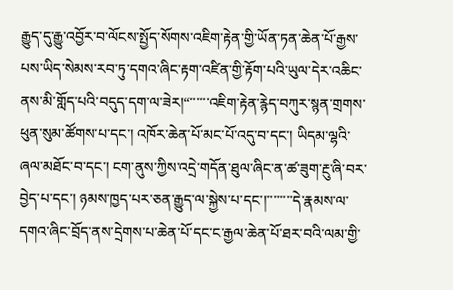རྒྱུད་དུ་རྒྱུ་འབྱོར་བ་ལོངས་སྤྱོད་སོགས་འཇིག་རྟེན་གྱི་ཡོན་ཏན་ཆེན་པོ་རྒྱས་པས་ཡིད་སེམས་རབ་ཏུ་དགའ་ཞིང་རྟག་འཛིན་གྱི་རྟོག་པའི་ཡུལ་དེར་འཆིང་ནས་མི་གློད་པའི་བདུད་དག་ལ་ཟེར།“་་་་་་འཇིག་རྟེན་རྙེད་བཀུར་སྙན་གྲགས་ཕུན་སུམ་ཚོགས་པ་དང་། འཁོར་ཆེན་པོ་མང་པོ་འདུ་བ་དང་། ཡིདམ་ལྷའི་ཞལ་མཐོང་བ་དང་། ངག་ནུས་ཀྱིས་འདྲེ་གདོན་ཐུལ་ཞིང་ན་ཚ་ཟུག་རྔུ་ཞི་བར་བྱེད་པ་དང་། ཉམས་ཁྱད་པར་ཅན་རྒྱུད་ལ་སྐྱེས་པ་དང་།་་་་་་་་དེ་རྣམས་ལ་དགའ་ཞིང་བྲོད་ནས་དྲེགས་པ་ཆེན་པོ་དང་ང་རྒྱལ་ཆེན་པོ་ཐར་བའི་ལམ་གྱི་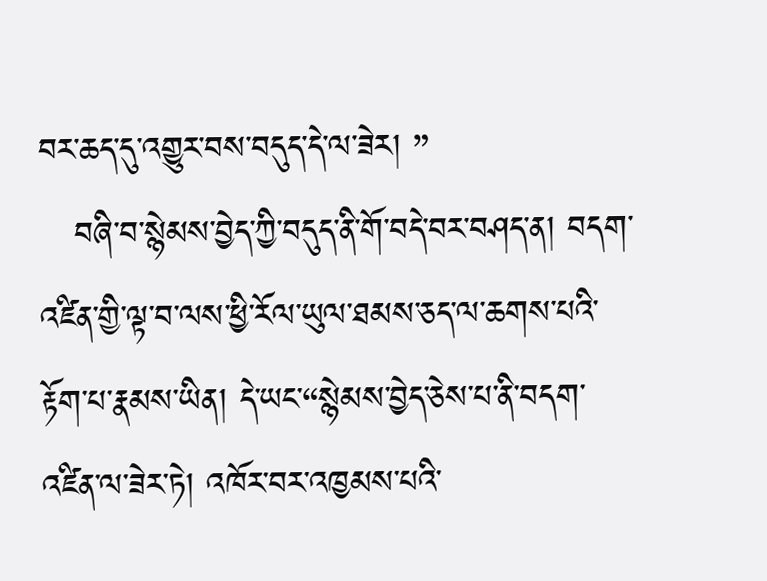བར་ཆད་དུ་འགྱུར་བས་བདུད་དེ་ལ་ཟེར། ”
   བཞི་བ་སྙེམས་བྱེད་ཀྱི་བདུད་ནི་གོ་བདེ་བར་བཤད་ན། བདག་འཛིན་གྱི་ལྟ་བ་ལས་ཕྱི་རོལ་ཡུལ་ཐམས་ཅད་ལ་ཆགས་པའི་རྟོག་པ་རྣམས་ཡིན། དེ་ཡང་“སྙེམས་བྱེད་ཅེས་པ་ནི་བདག་འཛིན་ལ་ཟེར་ཏེ། འཁོར་བར་འཁྱམས་པའི་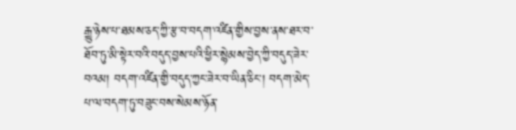རྒྱུ་ཉེས་པ་ཐམས་ཅད་ཀྱི་རྩ་བ་བདག་འཛིན་གྱིས་བྱས་ནས་ཐར་བ་ཐོབ་ཏུ་མི་སྟེར་བའི་བདུད་བྱས་པའི་ཕྱིར་སྙེམས་བྱེད་ཀྱི་བདུད་ཟེར་བའམ། བདག་འཛིན་གྱི་བདུད་ཀྱང་ཟེར་བ་ཡིན་ཅིང་། བདག་མེད་པ་ལ་བདག་ཏུ་བཟུང་བས་སེམས་ཉོན་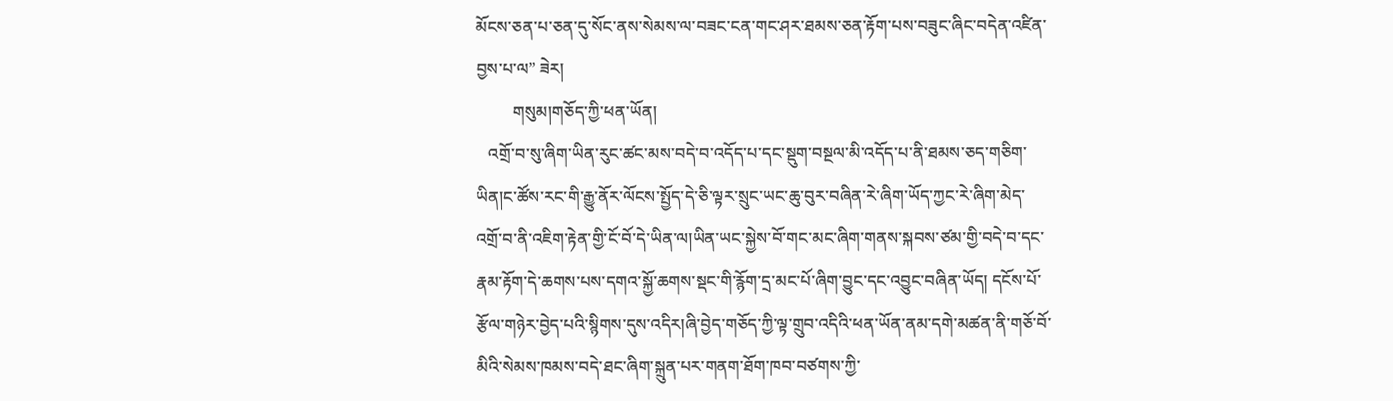མོངས་ཅན་པ་ཅན་དུ་སོང་ནས་སེམས་ལ་བཟང་ངན་གང་ཤར་ཐམས་ཅན་རྟོག་པས་བཟུང་ཞིང་བདེན་འཛིན་བྱས་པ་ལ” ཟེར།
         གསུམ།གཅོད་ཀྱི་ཕན་ཡོན།
   འགྲོ་བ་སུ་ཞིག་ཡིན་རུང་ཚང་མས་བདེ་བ་འདོད་པ་དང་སྡུག་བསྔལ་མི་འདོད་པ་ནི་ཐམས་ཅད་གཅིག་ཡིན།ང་ཚོས་རང་གི་རྒྱུ་ནོར་ལོངས་སྤྱོད་དེ་ཅི་ལྟར་སྲུང་ཡང་ཆུ་བུར་བཞིན་རེ་ཞིག་ཡོད་ཀྱང་རེ་ཞིག་མེད་འགྲོ་བ་ནི་འཇིག་རྟེན་གྱི་ངོ་བོ་དེ་ཡིན་ལ།ཡིན་ཡང་སྐྱེས་བོ་གང་མང་ཞིག་གནས་སྐབས་ཙམ་གྱི་བདེ་བ་དང་རྣམ་རྟོག་དེ་ཆགས་པས་དགའ་སྐྱོ་ཆགས་སྡང་གི་རྙོག་དྲ་མང་པོ་ཞིག་བྱུང་དང་འབྱུང་བཞིན་ཡོད། དངོས་པོ་རྩོལ་གཉེར་བྱེད་པའི་སྙིགས་དུས་འདིར།ཞི་བྱེད་གཅོད་ཀྱི་ལྟ་གྲུབ་འདིའི་ཕན་ཡོན་ནམ་དགེ་མཚན་ནི་གཅོ་བོ་མིའི་སེམས་ཁམས་བདེ་ཐང་ཞིག་སྐྲུན་པར་གནག་ཐོག་ཁབ་བཙགས་ཀྱི་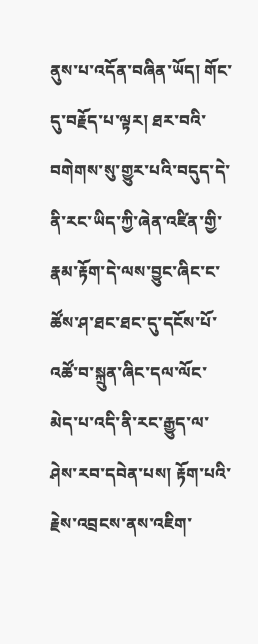ནུས་པ་འདོན་བཞིན་ཡོད། གོང་དུ་བརྗོད་པ་ལྟར། ཐར་བའི་བགེགས་སུ་གྱུར་པའི་བདུད་དེ་ནི་རང་ཡིད་ཀྱི་ཞེན་འཛིན་གྱི་རྣམ་རྟོག་དེ་ལས་བྱུང་ཞིང་ང་ཚོས་ཤ་ཐང་ཐང་དུ་དངོས་པོ་འཚོ་བ་སྐྲུན་ཞིང་དལ་ལོང་མེད་པ་འདི་ནི་རང་རྒྱུད་ལ་ཤེས་རབ་དབེན་པས། རྟོག་པའི་རྗེས་འབྲངས་ནས་འཇིག་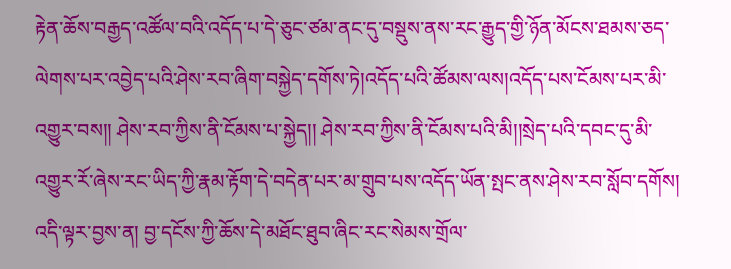རྟེན་ཆོས་བརྒྱད་འཚོལ་བའི་འདོད་པ་དེ་ཅུང་ཙམ་ནང་དུ་བསྡུས་ནས་རང་རྒྱུད་གྱི་ཉོན་མོངས་ཐམས་ཅད་ལེགས་པར་འབྱེད་པའི་ཤེས་རབ་ཞིག་བསྐྱེད་དགོས་ཏེ།འདོད་པའི་ཚོམས་ལས།འདོད་པས་ངོམས་པར་མི་འགྱུར་བས།། ཤེས་རབ་ཀྱིས་ནི་ངོམས་པ་སྐྱེད།། ཤེས་རབ་ཀྱིས་ནི་ངོམས་པའི་མི།།སྲེད་པའི་དབང་དུ་མི་འགྱུར་རོ་ཞེས་རང་ཡིད་ཀྱི་རྣམ་རྟོག་དེ་བདེན་པར་མ་གྲུབ་པས་འདོད་ཡོན་སྤང་ནས་ཤེས་རབ་སློབ་དགོས། འདི་ལྟར་བྱས་ན། བྱ་དངོས་ཀྱི་ཆོས་དེ་མཐོང་ཐུབ་ཞིང་རང་སེམས་གྲོལ་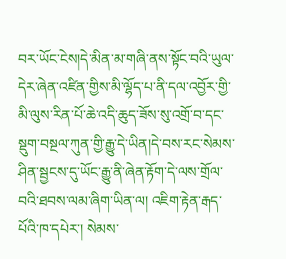བར་ཡོང་ངེས།དེ་མིན་མ་གཞི་ནས་སྟོང་བའི་ཡུལ་དེར་ཞེན་འཛིན་གྱིས་མི་ལྷོད་པ་ནི་དལ་འབྱོར་གྱི་མི་ལུས་རིན་པོ་ཆེ་འདི་ཆུད་ཟོས་སུ་འགྲོ་བ་དང་སྡུག་བསྔལ་ཀུན་གྱི་རྒྱུ་དེ་ཡིན།དེ་བས་རང་སེམས་ཤིན་སྦྱངས་དུ་ཡོང་རྒྱུ་ནི་ཞེན་རྟོག་དེ་ལས་གྲོལ་བའི་ཐབས་ལམ་ཞིག་ཡིན་ལ། འཇིག་རྟེན་རྒད་པོའི་ཁ་དཔེར་། སེམས་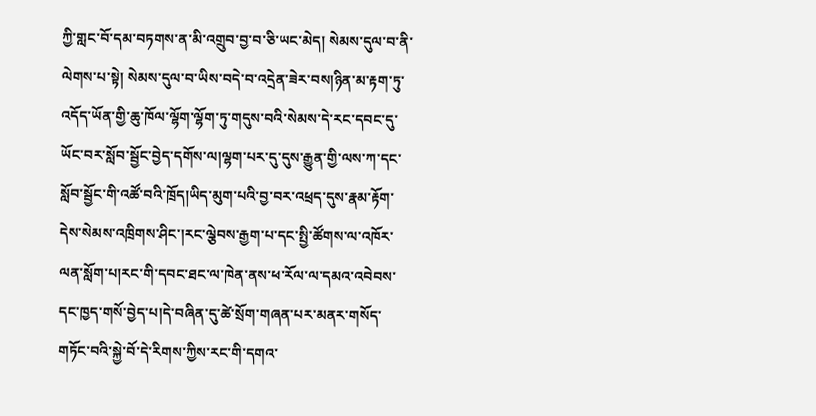ཀྱི་གླང་བོ་དམ་བཏགས་ན་མི་འགྲུབ་བྱ་བ་ཅི་ཡང་མེད། སེམས་དུལ་བ་ནི་ལེགས་པ་སྟེ། སེམས་དུལ་བ་ཡིས་བདེ་བ་འདྲེན་ཟེར་བས།ཉིན་མ་རྟག་ཏུ་འདོད་ཡོན་གྱི་ཆུ་ཁོལ་ལྷོག་ལྷོག་ཏུ་གདུས་བའི་སེམས་དེ་རང་དབང་དུ་ཡོང་བར་སློབ་སྦྱོང་བྱེད་དགོས་ལ།ལྷག་པར་དུ་དུས་རྒྱུན་གྱི་ལས་ཀ་དང་སློབ་སྦྱོང་གི་འཚོ་བའི་ཁྲོད།ཡིད་མུག་པའི་བྱ་བར་འཕྲད་དུས་རྣམ་རྟོག་དེས་སེམས་འཁྲིགས་ཤིང་།རང་ལྕེབས་རྒྱག་པ་དང་སྤྱི་ཚོགས་ལ་འཁོར་ལན་སློག་པ།རང་གི་དབང་ཐང་ལ་ཁེན་ནས་ཕ་རོལ་ལ་དམའ་འབེབས་དང་ཁྱད་གསོ་བྱེད་པ།དེ་བཞིན་དུ་ཚེ་སྲོག་གཞན་པར་མནར་གསོད་གཏོང་བའི་སྐྱེ་བོ་དེ་རིགས་ཀྱིས་རང་གི་དགའ་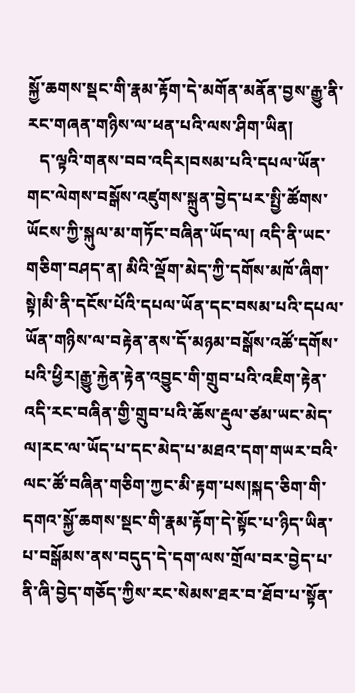སྐྱོ་ཆགས་སྡང་གི་རྣམ་རྟོག་དེ་མགོན་མནོན་བྱས་རྒྱུ་ནི་རང་གཞན་གཉིས་ལ་ཕན་པའི་ལས་ཤིག་ཡིན།
   ད་ལྟའི་གནས་བབ་འདིར།བསམ་པའི་དཔལ་ཡོན་གང་ལེགས་བསྒོས་འཛུགས་སྐྲུན་བྱེད་པར་སྤྱི་ཚོགས་ཡོངས་ཀྱི་སྐུལ་མ་གཏོང་བཞིན་ཡོད་ལ། འདི་ནི་ཡང་གཅིག་བཤད་ན། མིའི་ལྡོག་མེད་ཀྱི་དགོས་མཁོ་ཞིག་སྟེ།མི་ནི་དངོས་པོའི་དཔལ་ཡོན་དང་བསམ་པའི་དཔལ་ཡོན་གཉིས་ལ་བརྟེན་ནས་དོ་མཉམ་བསྒོས་འཚོ་དགོས་པའི་ཕྱིར།རྒྱུ་རྐྱེན་རྟེན་འབྱུང་གི་གྲུབ་པའི་འཇིག་རྟེན་འདི་རང་བཞིན་གྱི་གྲུབ་པའི་ཆོས་རྡུལ་ཙམ་ཡང་མེད་ལ།རང་ལ་ཡོད་པ་དང་མེད་པ་མཐའ་དག་གཡར་བའི་ལང་ཚོ་བཞིན་གཅིག་ཀྱང་མི་རྟག་པས།སྐད་ཅིག་གི་དགའ་སྐྱོ་ཆགས་སྡང་གི་རྣམ་རྟོག་དེ་སྟོང་པ་ཉིད་ཡིན་པ་བསྒོམས་ནས་བདུད་དེ་དག་ལས་གྲོལ་བར་བྱེད་པ་ནི་ཞི་བྱེད་གཅོད་ཀྱིས་རང་སེམས་ཐར་བ་ཐོབ་པ་སྟོན་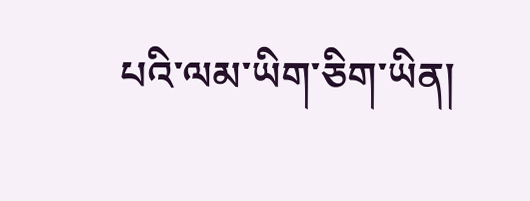པའི་ལམ་ཡིག་ཅིག་ཡིན།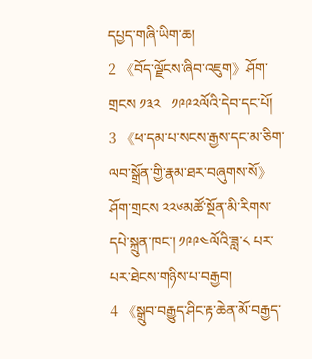དཔྱད་གཞི་ཡིག་ཆ།
2 《བོད་ལྗོངས་ཞིབ་འཇུག》ཤོག་གྲངས ༡༣༢   ༡༩༩༢ལོའི་དེབ་དང་པོ།
3 《ཕ་དམ་པ་སངས་རྒྱས་དང་མ་ཅིག་ལབ་སྒྲོན་གྱི་རྣམ་ཐར་བཞུགས་སོ》 ཤོག་གྲངས ༢༢༦མཚོ་སྔོན་མི་རིགས་དཔེ་སྐྲུན་ཁང་། ༡༩༩༤ལོའི་ཟླ་༨ པར་པར་ཐེངས་གཉིས་པ་བརྒྱབ།
4 《སྒྲུབ་བརྒྱུད་ཤིང་རྟ་ཆེན་མོ་བརྒྱད་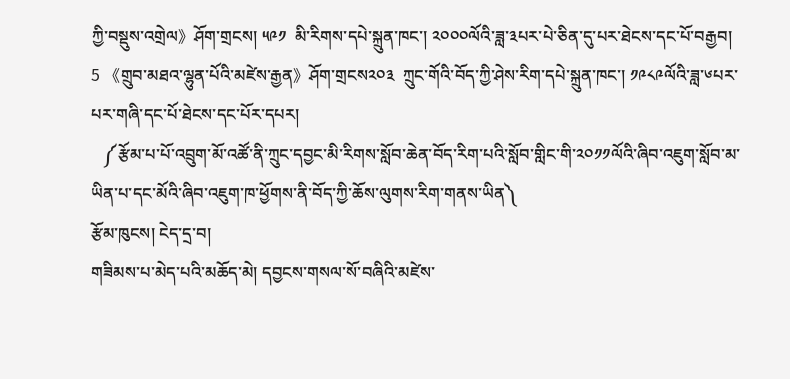ཀྱི་བསྡུས་འགྲེལ》ཤོག་གྲངས། ༥༩༡  མི་རིགས་དཔེ་སྐྲུན་ཁང་། ༢༠༠༠ལོའི་ཟླ་༣པར་པེ་ཅིན་དུ་པར་ཐེངས་དང་པོ་བརྒྱབ།
5 《གྲུབ་མཐའ་ལྷུན་པོའི་མཛེས་རྒྱན》ཤོག་གྲངས༢༠༣  ཀྲུང་གོའི་བོད་ཀྱི་ཤེས་རིག་དཔེ་སྐྲུན་ཁང་། ༡༩༨༩ལོའི་ཟླ་༦པར་པར་གཞི་དང་པོ་ཐེངས་དང་པོར་དཔར།
   ༼རྩོམ་པ་པོ་འབྲུག་མོ་འཚོ་ནི་ཀྲུང་དབྱང་མི་རིགས་སློབ་ཆེན་བོད་རིག་པའི་སློབ་གླིང་གི་༢༠༡༡ལོའི་ཞིབ་འཇུག་སློབ་མ་ཡིན་པ་དང་མོའི་ཞིབ་འཇུག་ཁ་ཕྱོགས་ནི་བོད་ཀྱི་ཆོས་ལུགས་རིག་གནས་ཡིན༽
རྩོམ་ཁུངས། ངེད་དྲ་བ།
གཟིམས་པ་མེད་པའི་མཆོད་མེ། དབྱངས་གསལ་སོ་བཞིའི་མཛེས་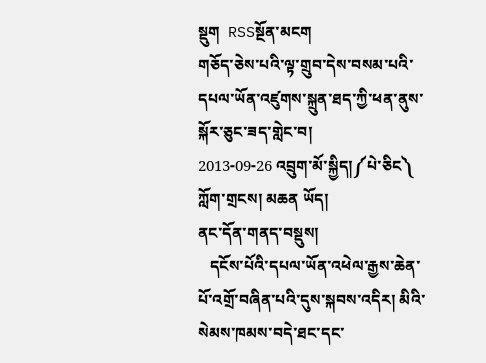སྡུག  RSSསྔོན་མངག
གཅོད་ཅེས་པའི་ལྟ་གྲུབ་དེས་བསམ་པའི་དཔལ་ཡོན་འཛུགས་སྐྲུན་ཐད་ཀྱི་ཕན་ནུས་སྐོར་ཅུང་ཟད་གླེང་བ།
2013-09-26 འབྲུག་མོ་སྐྱིད།༼པེ་ཅིང༽ ཀློག་གྲངས། མཆན ཡོད།
ནང་དོན་གནད་བསྡུས།
   དངོས་པོའི་དཔལ་ཡོན་འཕེལ་རྒྱས་ཆེན་པོ་འགྲོ་བཞིན་པའི་དུས་སྐབས་འདིར། མིའི་སེམས་ཁམས་བདེ་ཐང་དང་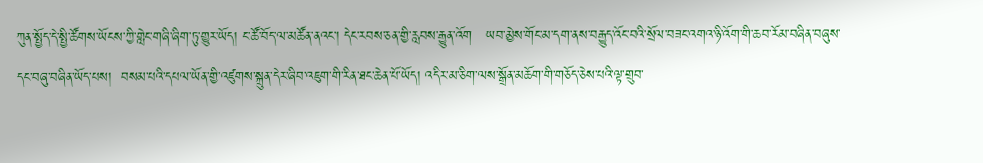ཀུན་སྤྱོད་དེ་སྤྱི་ཚོགས་ཡོངས་ཀྱི་གླེང་གཞི་ཞིག་ཏུ་གྱུར་ཡོད། ང་ཚོ་བོད་ལ་མཚོན་ནའང་། དེང་རབས་ཅན་གྱི་རླབས་རྒྱུན་འོག   ཡབ་མྱེས་གོང་མ་དག་ནས་བརྒྱུད་འོང་བའི་སྲོལ་བཟང་འགའ་ཉི་འོག་གི་ཆབ་རོམ་བཞིན་བཞུས་དང་བཞུ་བཞིན་ཡོད་པས།  བསམ་པའི་དཔལ་ཡོན་གྱི་འཛུགས་སྐྲུན་དེར་ཞིབ་འཇུག་གི་རིན་ཐང་ཆེན་པོ་ཡོད། འདིར་མ་ཅིག་ལས་སྒྲོན་མཆོག་གི་གཅོད་ཅེས་པའི་ལྟ་གྲུབ་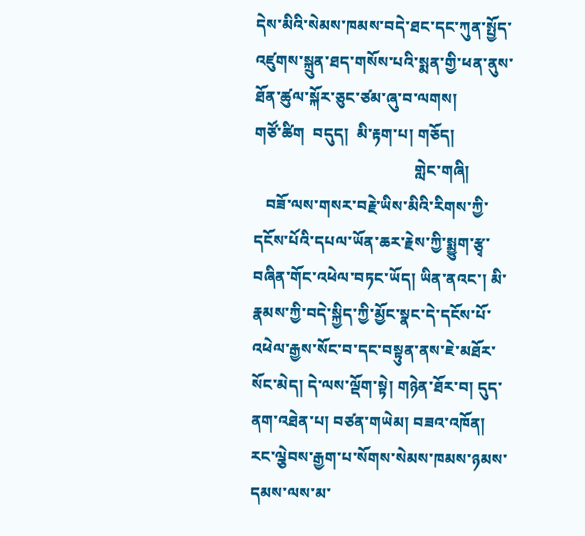དེས་མིའི་སེམས་ཁམས་བདེ་ཐང་དང་ཀུན་སྤྱོད་འཛུགས་སྐྲུན་ཐད་གསོས་པའི་སྨན་གྱི་ཕན་ནུས་ཐོན་ཚུལ་སྐོར་ཅུང་ཙམ་ཞུ་བ་ལགས།
གཙོ་ཚིག  བདུད།  མི་རྟག་པ། གཅོད།
                                         གླེང་གཞི།
   བཟོ་ལས་གསར་བརྗེ་ཡིས་མིའི་རིགས་ཀྱི་དངོས་པོའི་དཔལ་ཡོན་ཆར་རྗེས་ཀྱི་སྨྱུག་རྩྭ་བཞིན་གོང་འཕེལ་བཏང་ཡོད། ཡིན་ནའང་། མི་རྣམས་ཀྱི་བདེ་སྐྱིད་ཀྱི་མྱོང་སྣང་དེ་དངོས་པོ་འཕེལ་རྒྱས་སོང་བ་དང་བསྟུན་ནས་ཇེ་མཐོར་སོང་མེད། དེ་ལས་ལྡོག་སྟེ། གཉེན་ཐོར་བ། དུད་ནག་འཐེན་པ། བཙན་གཡེམ། བཟའ་འཁོན། རང་ལྕེབས་རྒྱག་པ་སོགས་སེམས་ཁམས་ཉམས་དམས་ལས་མ་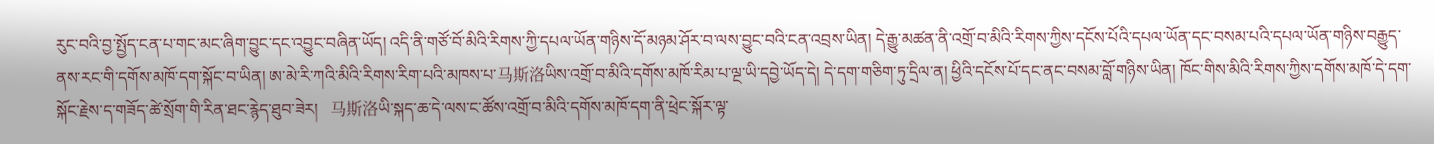རུང་བའི་བྱ་སྤྱོད་ངན་པ་གང་མང་ཞིག་བྱུང་དང་འབྱུང་བཞིན་ཡོད། འདི་ནི་གཙོ་བོ་མིའི་རིགས་ཀྱི་དཔལ་ཡོན་གཉིས་དོ་མཉམ་ཤོར་བ་ལས་བྱུང་བའི་ངན་འབྲས་ཡིན། དེ་རྒྱུ་མཚན་ནི་འགྲོ་བ་མིའི་རིགས་ཀྱིས་དངོས་པོའི་དཔལ་ཡོན་དང་བསམ་པའི་དཔལ་ཡོན་གཉིས་བརྒྱུད་ནས་རང་གི་དགོས་མཁོ་དག་སྐོང་བ་ཡིན། ཨ་མེ་རི་ཀའི་མིའི་རིགས་རིག་པའི་མཁས་པ་马斯洛ཡིས་འགྲོ་བ་མིའི་དགོས་མཁོ་རིམ་པ་ལྔ་ཡི་དབྱེ་ཡོད་དེ། དེ་དག་གཅིག་ཏུ་དྲིལ་ན། ཕྱིའི་དངོས་པོ་དང་ནང་བསམ་བློ་གཉིས་ཡིན། ཁོང་གིས་མིའི་རིགས་ཀྱིས་དགོས་མཁོ་དེ་དག་སྐོང་རྗེས་ད་གཟོད་ཚེ་སྲོག་གི་རིན་ཐང་རྙེད་ཐུབ་ཟེར།   马斯洛ཡི་སྐད་ཆ་དེ་ལས་ང་ཚོས་འགྲོ་བ་མིའི་དགོས་མཁོ་དག་ནི་ཕྲེང་སྐོར་ལྟ་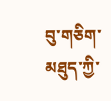བུ་གཅིག་མཐུད་ཀྱི་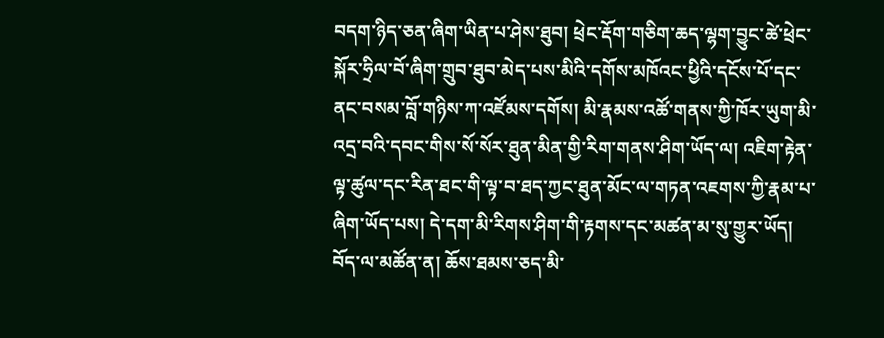བདག་ཉིད་ཅན་ཞིག་ཡིན་པ་ཤེས་ཐུབ། ཕྲེང་རྡོག་གཅིག་ཆད་ལྷག་བྱུང་ཚེ་ཕྲེང་སྐོར་ཧྲིལ་བོ་ཞིག་གྲུབ་ཐུབ་མེད་པས་མིའི་དགོས་མཁོའང་ཕྱིའི་དངོས་པོ་དང་ནང་བསམ་བློ་གཉིས་ཀ་འཛོམས་དགོས། མི་རྣམས་འཚོ་གནས་ཀྱི་ཁོར་ཡུག་མི་འདྲ་བའི་དབང་གིས་སོ་སོར་ཐུན་མིན་གྱི་རིག་གནས་ཤིག་ཡོད་ལ། འཇིག་རྟེན་ལྟ་ཚུལ་དང་རིན་ཐང་གི་ལྟ་བ་ཐད་ཀྱང་ཐུན་མོང་ལ་གཏན་འཇགས་ཀྱི་རྣམ་པ་ཞིག་ཡོད་པས། དེ་དག་མི་རིགས་ཤིག་གི་རྟགས་དང་མཚན་མ་སུ་གྱུར་ཡོད། བོད་ལ་མཚོན་ན། ཆོས་ཐམས་ཅད་མི་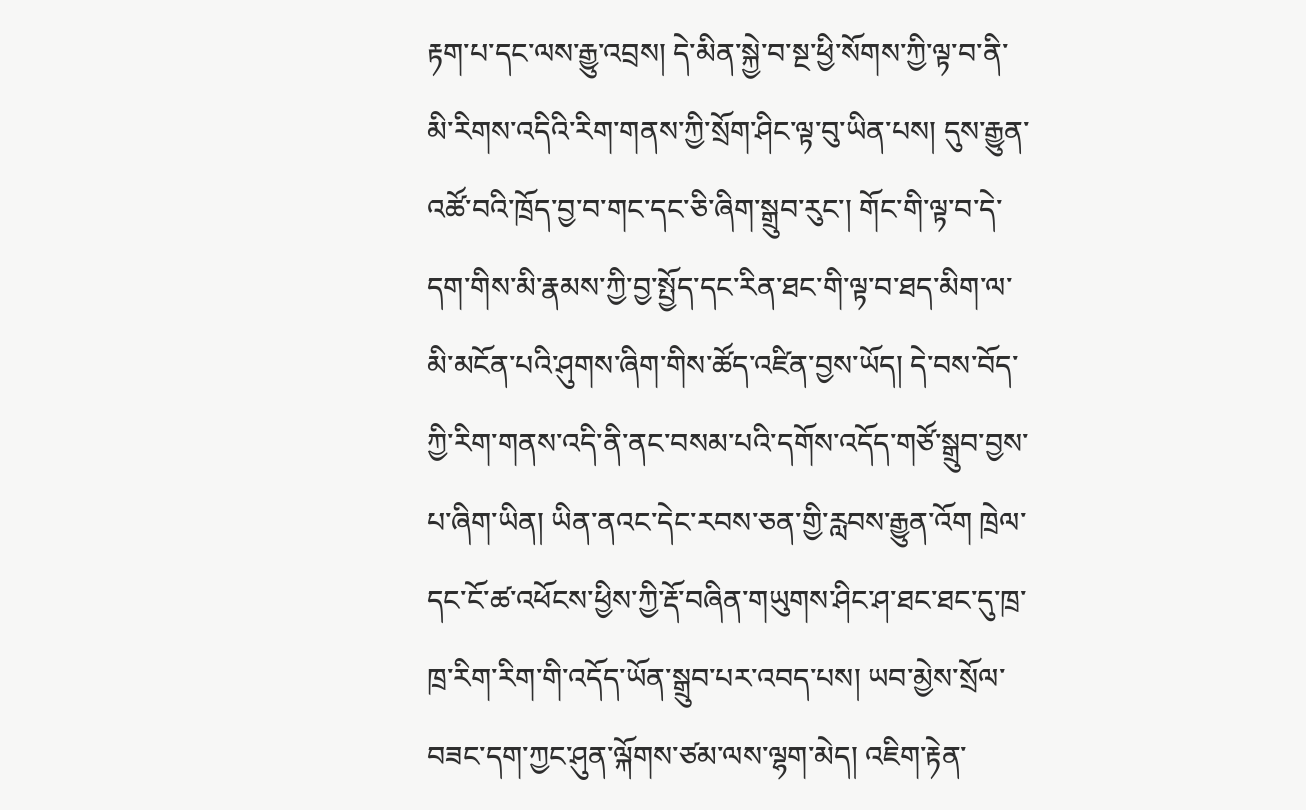རྟག་པ་དང་ལས་རྒྱུ་འབྲས། དེ་མིན་སྐྱེ་བ་སྔ་ཕྱི་སོགས་ཀྱི་ལྟ་བ་ནི་མི་རིགས་འདིའི་རིག་གནས་ཀྱི་སྲོག་ཤིང་ལྟ་བུ་ཡིན་པས། དུས་རྒྱུན་འཚོ་བའི་ཁྲོད་བྱ་བ་གང་དང་ཅི་ཞིག་སྒྲུབ་རུང་། གོང་གི་ལྟ་བ་དེ་དག་གིས་མི་རྣམས་ཀྱི་བྱ་སྤྱོད་དང་རིན་ཐང་གི་ལྟ་བ་ཐད་མིག་ལ་མི་མངོན་པའི་ཤུགས་ཞིག་གིས་ཚོད་འཛིན་བྱས་ཡོད། དེ་བས་བོད་ཀྱི་རིག་གནས་འདི་ནི་ནང་བསམ་པའི་དགོས་འདོད་གཙོ་སྒྲུབ་བྱས་པ་ཞིག་ཡིན། ཡིན་ནའང་དེང་རབས་ཅན་གྱི་རླབས་རྒྱུན་འོག ཁྲེལ་དང་ངོ་ཚ་འཕོངས་ཕྱིས་ཀྱི་རྡོ་བཞིན་གཡུགས་ཤིང་ཤ་ཐང་ཐང་དུ་ཁྲ་ཁྲ་རིག་རིག་གི་འདོད་ཡོན་སྒྲུབ་པར་འབད་པས། ཡབ་མྱེས་སྲོལ་བཟང་དག་ཀྱང་ཤུན་ལྐོགས་ཙམ་ལས་ལྷག་མེད། འཇིག་རྟེན་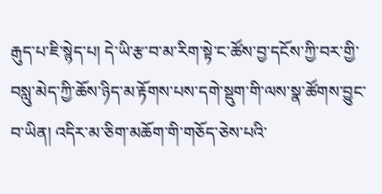རྒུད་པ་ཇི་སྙེད་པ། དེ་ཡི་རྩ་བ་མ་རིག་སྟེ་ང་ཚོས་བྱ་དངོས་ཀྱི་བར་གྱི་བསླུ་མེད་ཀྱི་ཆོས་ཉིད་མ་རྟོགས་པས་དགེ་སྡུག་གི་ལས་སྣ་ཚོགས་བྱུང་བ་ཡིན། འདིར་མ་ཅིག་མཆོག་གི་གཅོད་ཅེས་པའི་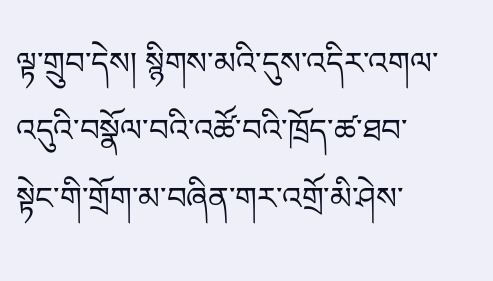ལྟ་གྲུབ་དེས། སྙིགས་མའི་དུས་འདིར་འགལ་འདུའི་བསྣོལ་བའི་འཚོ་བའི་ཁྲོད་ཚ་ཐབ་སྟེང་གི་གྲོག་མ་བཞིན་གར་འགྲོ་མི་ཤེས་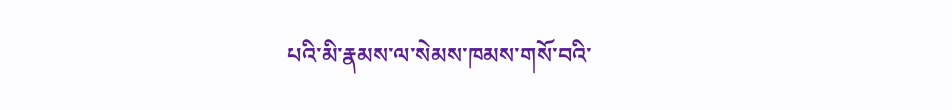པའི་མི་རྣམས་ལ་སེམས་ཁམས་གསོ་བའི་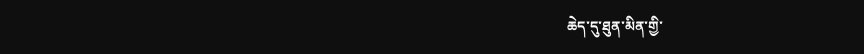ཆེད་དུ་ཐུན་མིན་གྱི་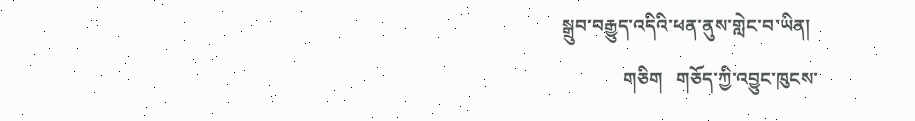སྒྲུབ་བརྒྱུད་འདིའི་ཕན་ནུས་གླེང་བ་ཡིན།
             གཅིག   གཅོད་ཀྱི་འབྱུང་ཁུངས་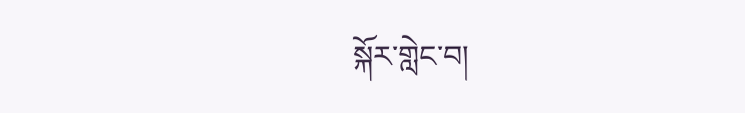སྐོར་གླེང་བ།